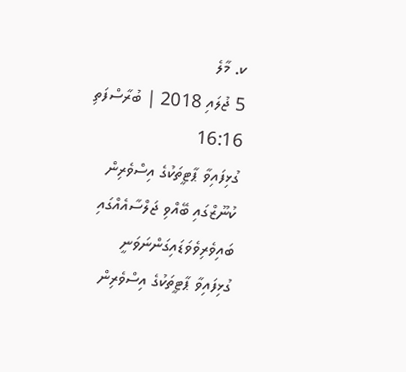ކ. މާލެ
5 ޖުލައި 2018 | ބުރާސްފަތި 16:16
ގުޅިފައިވާ ޕާޓީތަކުގެ އިސްވެރިން ކުނޫޒްގައި ބޭއްވި ޖަލްސާއެއްގައި ބައިވެރިވެވަޑައިގަންނަވަނީ
ގުޅިފައިވާ ޕާޓީތަކުގެ އިސްވެރިން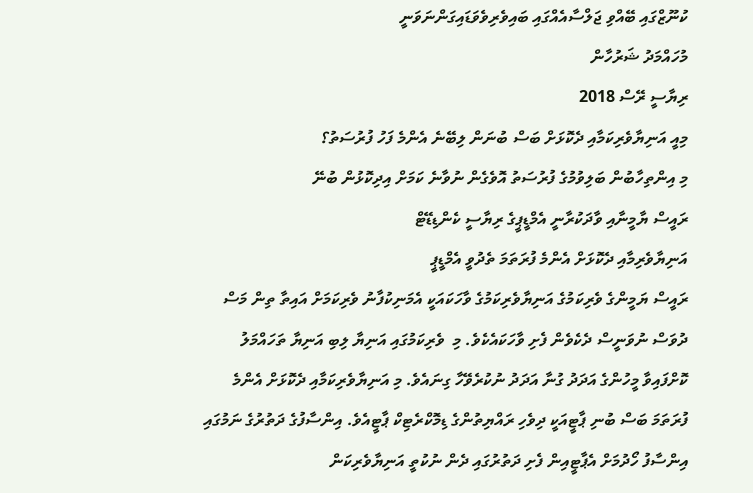ކުނޫޒްގައި ބޭއްވި ޖަލްސާއެއްގައި ބައިވެރިވެވަޑައިގަންނަވަނީ
މުހައްމަދު ޝަރުހާން
ރިޔާސީ ރޭސް 2018
މިއީ އަނިޔާވެރިކަމާއި ދެކޮޅަށް ބަސް ބުނަން ލިބޭނެ އެންމެ ފަހު ފުރުސަތު؟
މި އިންތިހާބުން ބަލިވުމުގެ ފުރުސަތު އޮވެގެން ނުވާނެ ކަމަށް އިދިކޮޅުން ބުނޭ
ރައީސް ޔާމީނާއި ވާދަކުރާނީ އެމްޑީޕީގެ ރިޔާސީ ކެންޑިޑޭޓް
އަނިޔާވެރިމާއި ދެކޮޅަށް އެންމެ ފުރަތަމަ ތެދުވީ އެމްޑީޕީ
ރައީސް ޔަމީންގެ ވެރިކަމުގެ އަނިޔާވެރިކަމުގެ ވާހަކައަކީ އެމަނިކުފާނު ވެރިކަމަށް އައިތާ ތިން މަސް ދުވަސް ނުވަނީސް ދެކެވެން ފެށި ވާހަކައެކެވެ. މި  ވެރިކަމުގައި އަނިޔާ ލިބި އަނިޔާ ތަހައްމަލު ކޮށްފައިވާ މީހުންގެ އަދަދު ގުނާ އަދަދު ނުކުރެވޭހާ ގިނައެވެ. މި އަނިޔާވެރިކަމާއި ދެކޮޅަށް އެންމެ ފުރަތަމަ ބަސް ބުނި ޕާޓީއަކީ ދިވެހި ރައްޔިތުންގެ ޑިމޮކްރެޓިކް ޕާޓީއެވެ. އިންސާފުގެ ދަތުރުގެ ނަމުގައި އިންސާފު ހޯދުމަށް އެޕާޓީއިން ފެށި ދަތުރުގައި ދެން ނުކުތީ އަނިޔާވެރިކަން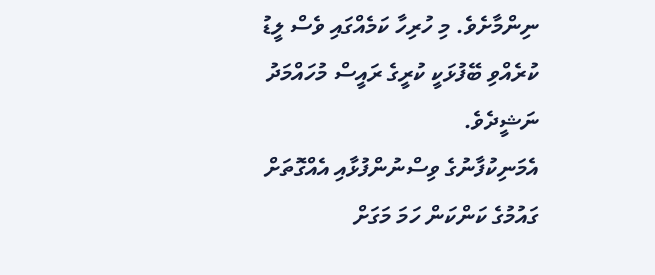ނިންމާށެވެ. މި ހުރިހާ ކަމެއްގައި ވެސް ލީޑު ކުރެއްވި ބޭފުޅަކީ ކުރީގެ ރައީސް މުހައްމަދު ނަޝީދެވެ.
އެމަނިކުފާނުގެ ވިސްނުންފުޅާއި އެއްގޮތަށް ގައުމުގެ ކަންކަން ހަމަ މަގަށް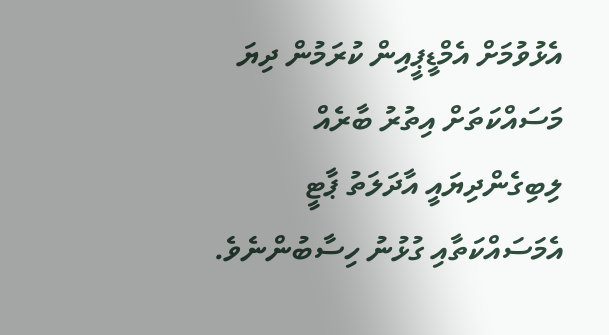އެޅުވުމަށް އެމްޑީޕީއިން ކުރަމުން ދިޔަ މަސައްކަތަށް އިތުރު ބާރެއް ލިބިގެންދިޔައީ އާދަލަތު ޕާޓީ އެމަސައްކަތާއި ގުޅުނު ހިސާބުންނެވެ.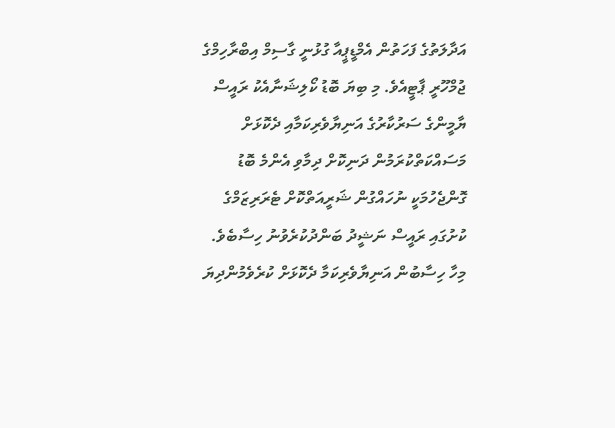އަދާލަތުގެ ފަހަތުން އެމްޑީޕީއާ ގުޅުނީ ގާސިމް އިބްރާހިމްގެ ޖުމްހޫރީ ޕާޓީއެވެ. މި ބިޔަ ބޮޑު ކޯލިޝަނާއެކު ރައީސް ޔާމީންގެ ސަރުކާރުގެ އަނިޔާވެރިކަމާއި ދެކޮޅަށް މަސައްކަތްކުރަމުން ދަނިކޮށް ދިމާވި އެންމެ ބޮޑު ގޮންޖެހުމަކީ ނުހައްގުން ޝަރީއަތްކޮށް ޓެރަރިޒަމްގެ ކުށުގައި ރައީސް ނަޝީދު ބަންދުކުރެވުނު ހިސާބެވެ. މިހާ ހިސާބުން އަނިޔާވެރިކަމާ ދެކޮޅަށް ކުރެވެމުންދިޔަ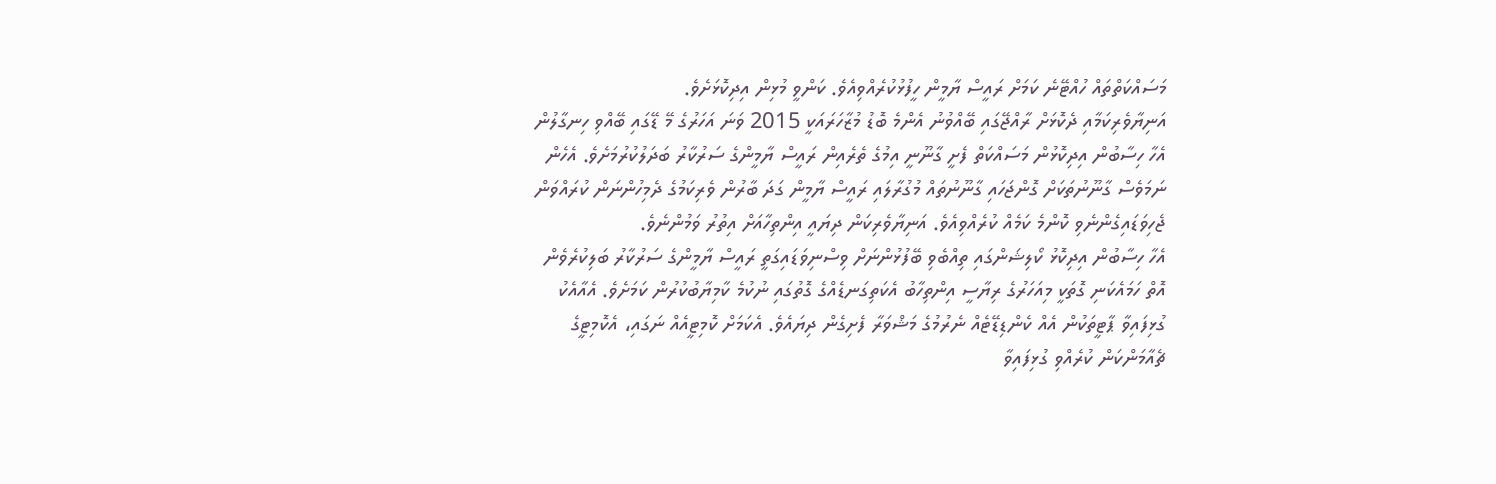މަސައްކަތްތައް ހުއްޓޭނެ ކަމަށް ރައީސް ޔާމީން ހީފުޅުކުރެއްވިއެވެ. ކަންވީ މުޅިން އިދިކޮޅަށެވެ.
އަނިޔާވެރިކަމާއި ދެކޮޅަށް ރާއްޖޭގައި ބޭއްވުނު އެންމެ ބޮޑު މުޒާހަރައަކީ 2015 ވަނަ އަހަރުގެ މޭ ޑޭގައި ބޭއްވި ހިނގާލުން
އެހާ ހިސާބުން އިދިކޮޅުން މަސައްކަތް ފެށީ ގާނޫނީ އިމުގެ ތެރެއިން ރައީސް ޔާމީންގެ ސަރުކާރު ބަދަލުކުރުމަށެވެ. އެހެން ނަމަވެސް ގާނޫނުތަކަށް ގޮންޖަހައި ގާނޫނުތައް މުގުރާލައި ރައީސް ޔާމީން ގަދަ ބާރުން ވެރިކަމުގެ ދެމިހުންނަން ކުރައްވަން ޖެހިވަޑައިގެންނެވި ކޮންމެ ކަމެއް ކުރެއްވިއެވެ. އަނިޔާވެރިކަން ދިޔައީ އިންތިހާއަށް އިތުރު ވަމުންނެވެ.
އެހާ ހިސާބުން އިދިކޮޅު ކޯލިޝަންގައި ތިއްބެވި ބޭފުޅުންނަށް ވިސްނިވަޑައިގަތީ ރައީސް ޔާމީންގެ ސަރުކާރު ބަލިކުރެވެން އޮތް ހަމައެކަނި ގޮތަކީ މިއަހަރުގެ ރިޔާސީ އިންތިހާބު އެކަތިގަނޑެއްގެ ގޮތުގައި ނުކުމެ ކާމިޔާބުކުރުން ކަމަށެވެ. އެއާއެކު ގުޅިފައިވާ ޕާޓީތަކުން އެއް ކެންޑިޑޭޓެއް ނެރުމުގެ މަޝްވަރާ ފެށިގެން ދިޔައެވެ. އެކަމަށް ކޮމިޓީއެއް ނަގައި، އެކޮމިޓީގެ ޗެއާމަންކަން ކުރެއްވި ގުޅިފައިވާ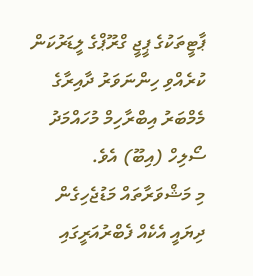ޕާޓީތަކުގެ ޕީޖީ ގްރޫޕްގެ ލީޑަރުކަން ކުރެއްވި ހިންނަވަރު ދާއިރާގެ މެމްބަރު އިބްރާހިމް މުހައްމަދު ސޯލިހް (އިބޫ) އެވެ.
މި މަޝްވަރާތައް މަޑުޖެހިގެން ދިޔައީ އެކެއް ފެބްރުއަރީގައި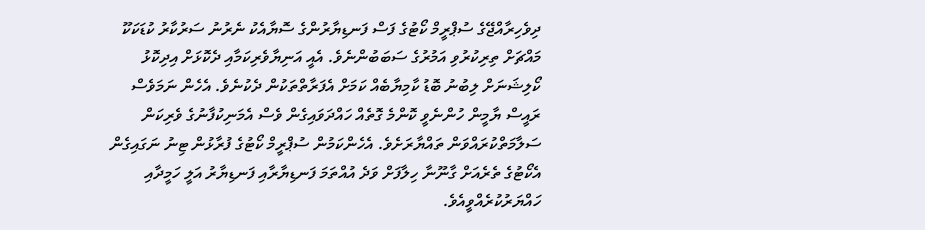ދިވެހިރާއްޖޭގެ ސުޕްރީމް ކޯޓުގެ ފަސް ފަނޑިޔާރުންގެ ސޮޔާއެކު ނެރުނު ސަރުކާރު ކުޑަކަކޫ މައްޗަށް ތިރިކުރުވި އަމުރުގެ ސަބަބުންނެވެ. އެއީ އަނިޔާވެރިކަމާއި ދެކޮޅަށް އިދިކޮޅު ކޯލިޝަނަށް ލިބުނު ބޮޑު ކާމިޔާބެއް ކަމަށް އެފަރާތްތަކުން ދެކުނެވެ. އެހެން ނަމަވެސް ރައީސް ޔާމީން ހުންނެވީ ކޮންމެ ގޮތެއް ހައްދަވައިގެން ވެސް އެމަނިކުފާނުގެ ވެރިކަން ސަލާމަތްކުރައްވަން ތައްޔާރަށެވެ. އެހެންކަމުން ސުޕްރީމް ކޯޓުގެ ފުރާޅުން ޓިނު ނަގައިގެން އެކޯޓުގެ ތެރެއަށް ގާނޫނާ ހިލާފަށް ވަދެ އުއްތަމަ ފަނޑިޔާރާއި ފަނޑިޔާރު އަލީ ހަމީދާއި ހައްޔަރުކުރެއްވީއެވެ.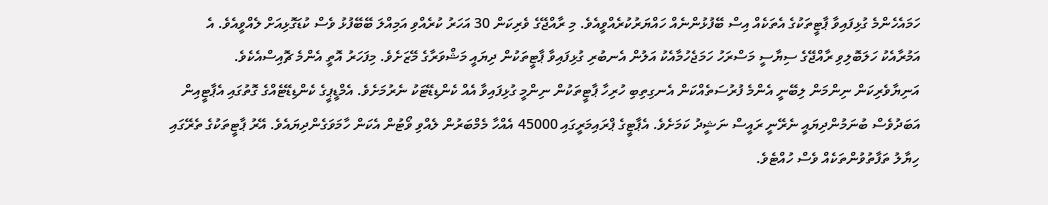ހަމައެހެންމެ ގުޅިފައިވާ ޕާޓީތަކުގެ އެތަކެއް އިސް ބޭފުޅުންނެއް ހައްޔަރުކުރެއްވީއެވެ. މި ރާއްޖޭގެ ވެރިކަން 30 އަހަރު ކުރެއްވި އަމިއްލަ ބޭބޭފުޅު ވެސް ކުޑަގޮޅިއަށް ލެއްވީއެވެ. އެ އަމުރާއެކު ހަލަބޮލިވި ރާއްޖޭގެ ސިޔާސީ މަސްރަހު ހަމަޖެހުމާއެކު އަލުން އެނބުރި ގުޅިފައިވާ ޕާޓީތަކުން ދިޔައީ މަޝްވަރާގެ މޭޒަށެވެ. މިފަހަރު އޮތީ އެންމެ ޗޮއިސްއެކެވެ. އަނިޔާވެރިކަން ނިންމަން ލިބޭނީ އެންމެ ފުރުސަތެއްކަން އެނގިތިބި ހުރިހާ ޕާޓީތަކުން ނިންމީ ގުޅިފައިވާ އެއް ކެންޑިޑޭޓަކު ނެރުމަށެވެ. އެމްޑީޕީގެ ކެންޑިޑޭޓެއްގެ ގޮތުގައި އެޕާޓީއިން އަބަދުވެސް ބުނަމުންދިޔައީ ނެރޭނީ ރައީސް ނަޝީދު ކަމަށެވެ. އެޕާޓީގެ ޕްރައިމަރީގައި 45000 އެއްހާ މެމްބަރުން ލެއްވި ވޯޓުން އެކަން ހާމަވަގެންދިޔައެވެ. އޭރު ޕާޓީތަކުގެ ތެރޭގައި ހިޔާލު ތަފާތުވުންތަކެއް ވެސް ހުއްޓެވެ.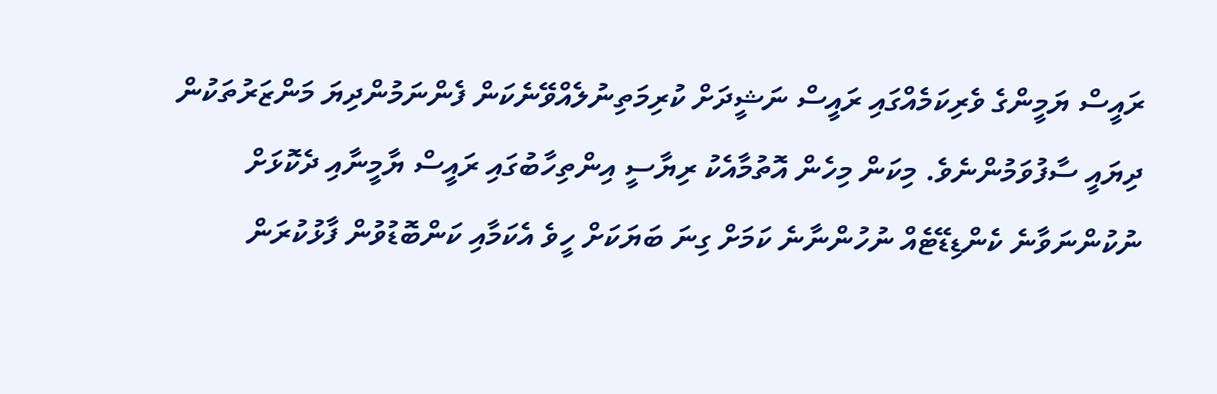ރައީސް ޔަމީންގެ ވެރިކަމެއްގައި ރައީސް ނަޝީދަށް ކުރިމަތިނުލެއްވޭނެކަން ފެންނަމުންދިޔަ މަންޒަރުތަކުން ދިޔައީ ސާފުވަމުންނެވެ. މިކަން މިހެން އޮތުމާއެކު ރިޔާސީ އިންތިހާބުގައި ރައީސް ޔާމީނާއި ދެކޮޅަށް ނުކުންނަވާނެ ކެންޑިޑޭޓެއް ނުހުންނާނެ ކަމަށް ގިނަ ބަޔަކަށް ހީވެ އެކަމާއި ކަންބޮޑުވުން ފާޅުކުރަން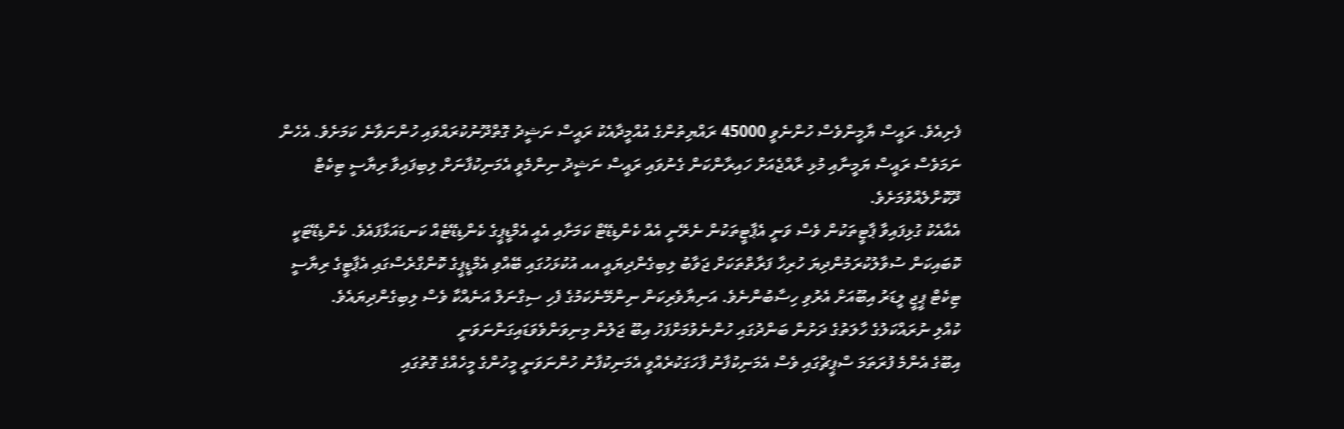ފެށިއެވެ. ރައީސް ޔާމީންވެސް ހުންނެވީ 45000 ރައްޔިތުންގެ އުއްމީދާއެކު ރައީސް ނަޝީދު ގޮތްދޫނުކުރައްވައި ހުންނަވާނެ ކަމަށެވެ. އެހެން ނަމަވެސް ރައީސް ޔަމީނާއި މުޅި ރާއްޖެއަށް ހައިރާންކަން ގެނުވައި ރައީސް ނަޝީދު ނިންމެވީ އެމަނިކުފާނަށް ލިބިފައިވާ ރިޔާސީ ޓިކެޓް ދޫކޮށްލެއްވުމަށެވެ.
އެއާއެކު ގުޅިފައިވާ ޕާޓީތަކުން ވެސް ވަނީ އެޕާޓީތަކުން ނެރޭނީ އެއް ކެންޑިޑޭޓް ކަމަށާއި އެއީ އެމްޑީޕީގެ ކެންޑިޑޭޓެއް ކަނޑައަޅާފައެވެ. ކެންޑިޑޭޓަކީ ކޮބައިކަން ސުވާލުކުރަމުންދިޔަ ހުރިހާ ފަރާތްތަކަށް ޖަވާބު ލިބިގެންދިޔައީ އއ އުކުޅަހުގައި ބޭއްވި އެމްޑީޕީގެ ކޮންގްރެސްގައި އެޕާޓީގެ ރިޔާސީ ޓިކެޓް ޕީޖީ ލީޑަރު އިބޫއަށް އެރުވި ހިސާބުންނެވެ. އަނިޔާވެރިކަން ނިންމޭނެކަމުގެ ފެހި ސިގްނަލް އަނެއްކާ ވެސް ލިބިގެންދިޔައެވެ.
ކުއްލި ނުރައްކަލުގެ ހާލަތުގެ ދަށުން ބަންދުގައި ހުންނެވުމަށްފަހު އިބޫ ޖަލުން މިނިވަންވެވަޑައިގަންނަވަނީ
އިބޫގެ އެންމެ ފުރަތަމަ ސްޕީޗްގައި ވެސް އެމަނިކުފާނު ފާހަގަކުރެއްވީ އެމަނިކުފާނު ހުންނަވަނީ މީހުންގެ މީހެއްގެ ގޮތުގައި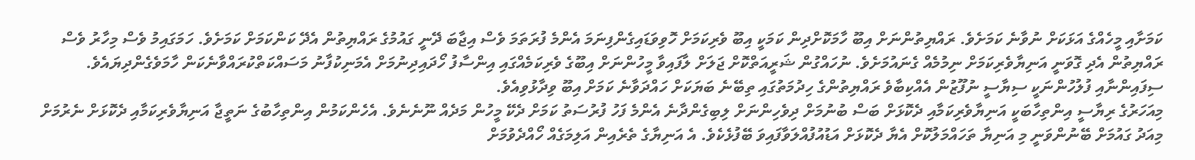ކަމަށާއި މީހެއްގެ އަޅަކަށް ނުވާނެ ކަމަށެވެ. ރައްޔިތުންނަށް އިބޫ ހާމަކޮށްދިން ކަމަކީ އިބޫ ވެރިކަމަށް ހޮވިވަޑައިގެންފިނަމަ އެންމެ ފުރަތަމަ ވެސް އިޖާބަ ދޭނީ ގައުމުގެ ރައްޔިތުން އެދޭ ކަންކަމަށް ކަމަށެވެ. ހަމަގައިމު ވެސް މިހާރު ވެސް ރައްޔިތުން އެދި ގޮވަނީ އަނިޔާވެރިކަމަށް ނިމުމެއް ގެނައުމަށެވެ. ނުހައްގުން ޝަރީއަތްކޮށް ޖަލަށް ލާފައިވާ މީހުންނަށް އިބޫގެ ވެރިކަމެއްގައި އިންސާފު ހޯދައިދިނުމަށް އެމަނިކުފާނު މަސައްކަތްކުރައްވާނެކަން ހާމަވެގެންދިޔައެވެ. ސިފައިންނާއި ފުލުހުންނަކީ ސިޔާސީ ނުފޫޒުން އެއްކިބާވެ ރައްޔިތުންގެ ހިދުމަތުގައި ތިބޭނެ ބަޔަކަށް ހައްދަވާނެ ކަމަށް އިބޫ ވިދާޅުވިއެވެ.
މިއަހަރުގެ ރިޔާސީ އިންތިހާބަކީ އަނިޔާވެރިކަމާއި ދެކޮޅަށް ބަސް ބުނުމަށް ދިވެހިންނަށް ލިބިގެންދާނެ އެންމެ ފަހު ފުރުސަތު ކަމަށް ދެކޭ މީހުން މަދެއް ނޫނެނެވެ. އެހެންކަމުން އިންތިހާބުގެ ނަތީޖާ އަނިޔާވެރިކަމާއި ދެކޮޅަށް ނެރުމަށް މިއަދު ގައުމަށް ބޭނުންވަނީ މި އަނިޔާ ތަހައްމަލުކޮށް އެޔާ ދެކޮޅަށް އަޑުއުފުއްލަވާފައިވަ ބޭފުޅެކެވެ. އެ އަނިޔާގެ ތެރެއިން އަލިމަގެއް ހޯއްދެވުމަށް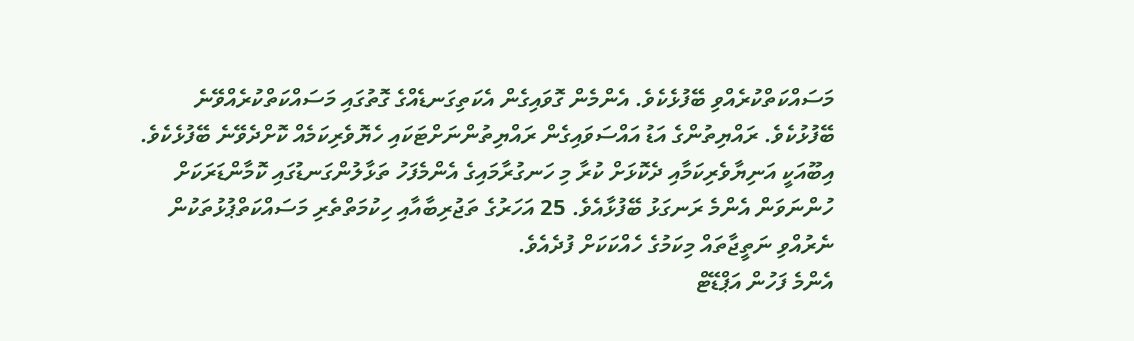މަސައްކަތްކުރެއްވި ބޭފުޅެކެވެ. އެންމެން ގޮވައިގެން އެކަތިގަނޑެއްގެ ގޮތުގައި މަސައްކަތްކުރެއްވޭނެ ބޭފުޅުކެވެ. ރައްޔިތުންގެ އަޑު އައްސަވައިގެން ރައްޔިތުންނަށްޓަކައި ހެޔޮވެރިކަމެއް ކޮށްދެވޭނެ ބޭފުޅެކެވެ.
އިބޫއަކީ އަނިޔާވެރިކަމާއި ދެކޮޅަށް ކުރާ މި ހަނގުރާމައިގެ އެންމެފަހު ތަޅާލުންގަނޑުގައި ކޮމާންޑަރަކަށް ހުންނަވަން އެންމެ ރަނގަޅު ބޭފުޅާއެވެ. 25 އަހަރުގެ ތަޖުރިބާއާއި ހިކުމަތްތެރި މަސައްކަތްޕުޅުތަކުން ނެރުއްވި ނަތީޖާތައް މިކަމުގެ ހެއްކަކަށް ފުދެއެވެ.
އެންމެ ފަހުން އަޕްޑޭޓް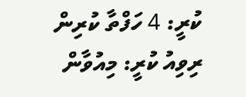ކުރީ: 4 ހަފްތާ ކުރިން
ރިވިއު ކުރީ: މިއުވާން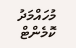މުހައްމަދު
ކޮމެންޓް